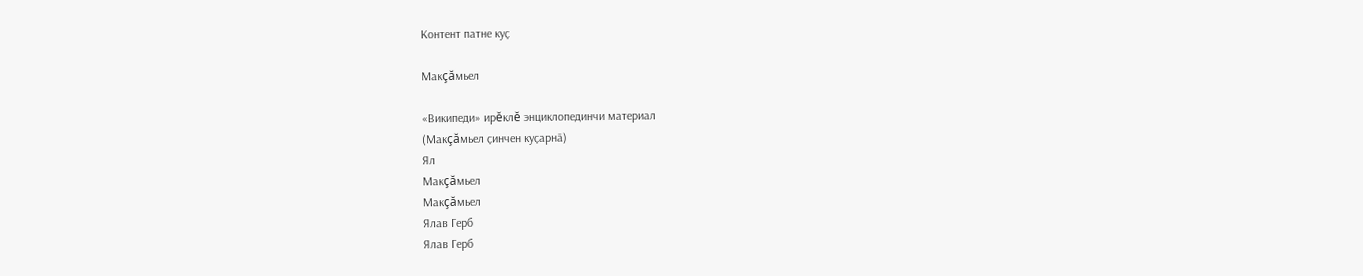Контент патне куҫ

Макçăмьел

«Википеди» ирĕклĕ энциклопединчи материал
(Макçăмьел ҫинчен куҫарнӑ)
Ял
Макçăмьел
Макçăмьел
Ялав Герб
Ялав Герб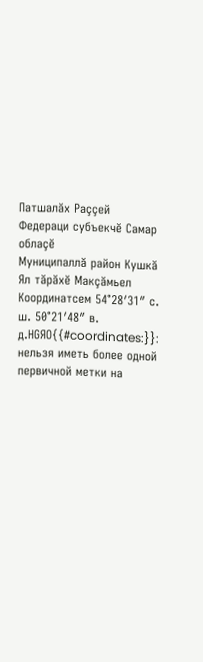Патшалăх Раççей
Федераци субъекчĕ Самар облаçĕ
Муниципаллă район Кушкă
Ял тăрăхĕ Макçăмьел
Координатсем 54°28′31″ с. ш. 50°21′48″ в. д.HGЯO{{#coordinates:}}: нельзя иметь более одной первичной метки на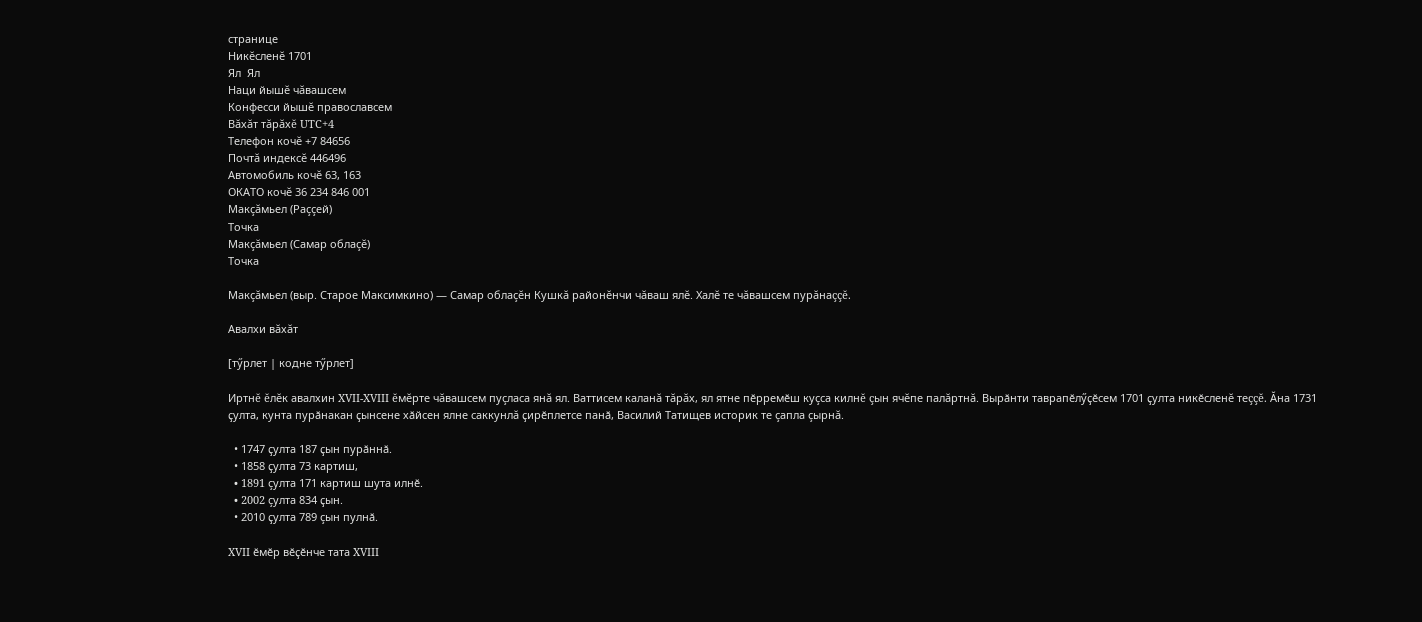странице
Никĕсленĕ 1701
Ял  Ял
Наци йышĕ чăвашсем
Конфесси йышĕ православсем
Вăхăт тăрăхĕ UTC+4
Телефон кочĕ +7 84656
Почтă индексĕ 446496
Автомобиль кочĕ 63, 163
ОКАТО кочĕ 36 234 846 001
Макçăмьел (Раççей)
Точка
Макçăмьел (Самар облаçĕ)
Точка

Макçăмьел (выр. Старое Максимкино) — Самар облаçĕн Кушкă районĕнчи чăваш ялĕ. Халĕ те чăвашсем пурăнаççĕ.

Авалхи вăхăт

[тӳрлет | кодне тӳрлет]

Иртнĕ ĕлĕк авалхин XVII-XVIII ĕмĕрте чăвашсем пуçласа янă ял. Ваттисем каланă тăрăх, ял ятне пӗрремӗш куçса килнĕ çын ячĕпе палăртнă. Вырӑнти таврапӗлӳҫӗсем 1701 ҫулта никӗсленĕ теççĕ. Ăна 1731 ҫулта, кунта пурӑнакан ҫынсене хӑйсен ялне саккунлă ҫирӗплетсе панӑ, Василий Татищев историк те çапла çырнă.

  • 1747 ҫулта 187 ҫын пурӑннӑ.
  • 1858 ҫулта 73 картиш,
  • 1891 çулта 171 картиш шута илнӗ.
  • 2002 çулта 834 ҫын.
  • 2010 ҫулта 789 çын пулнӑ.

XVII ӗмӗр вӗҫӗнче тата XVIII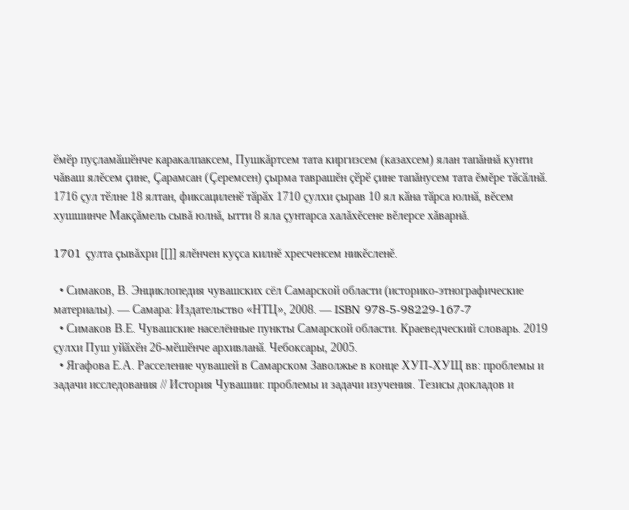ӗмӗр пуҫламӑшӗнче каракалпаксем, Пушкăртсем тата киргизсем (казахсем) ялан тапăннă кунти чăваш ялĕсем çине, Çарамсан (Çеремсен) çырма таврашĕн ҫӗрӗ ҫине тапăнусем тата ĕмĕре тӑсӑлнӑ. 1716 ҫул тӗлне 18 ялтан, фиксациленӗ тӑрӑх 1710 ҫулхи ҫырав 10 ял кӑна тӑрса юлнӑ, вĕсем хушшинче Макçăмель сывă юлнă, ытти 8 яла çунтарса халăхĕсене вĕлерсе хăварнă.

1701 çулта çывăхри [[]] ялĕнчен куçса килнĕ хресченсем никĕсленĕ.

  • Симаков, В. Энциклопедия чувашских сёл Самарской области (историко-этнографические материалы). — Самара: Издательство «НТЦ», 2008. — ISBN 978-5-98229-167-7
  • Симаков В.Е. Чувашские населённые пункты Самарской области. Краеведческий словарь. 2019 ҫулхи Пуш уйӑхӗн 26-мӗшӗнче архивланӑ. Чебоксары, 2005.
  • Ягафова Е.А. Расселение чувашей в Самарском Заволжье в конце ХУП-ХУЩ вв: проблемы и задачи исследования // История Чувашии: проблемы и задачи изучения. Тезисы докладов и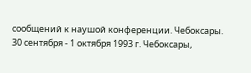сообщений к наушой конференции. Чебоксары. 30 сентября - 1 октября 1993 г. Чебоксары,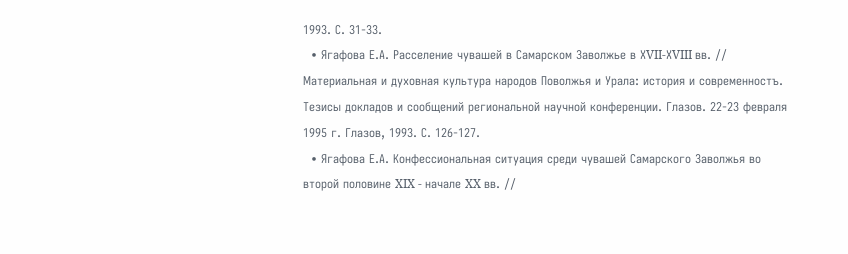1993. С. 31-33.
  • Ягафова Е.А. Расселение чувашей в Самарском Заволжье в ХVII-ХVIII вв. // Материальная и духовная культура народов Поволжья и Урала: история и современностъ. Тезисы докладов и сообщений региональной научной конференции. Глазов. 22-23 февраля 1995 г. Глазов, 1993. С. 126-127.
  • Ягафова Е.А. Конфессиональная ситуация среди чувашей Самарского Заволжья во второй половине XIX - начале XX вв. //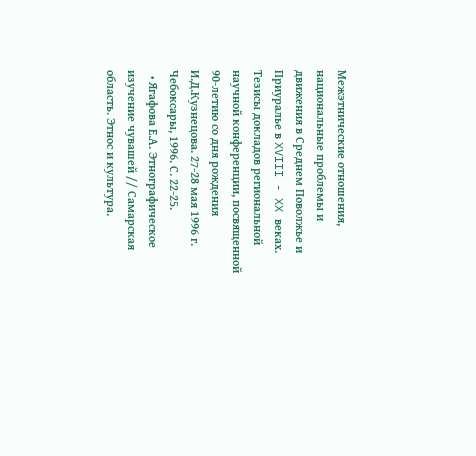Межэтнические отношения, национальные проблемы и движения в Среднем Поволжье и Приуралье в XVIII - XX веках. Тезисы докладов региональной научной конференции, посвященной 90-летию со дня рождения И.Д.Кузнецова. 27-28 мая 1996 г. Чебоксары, 1996. С. 22-25.
  • Ягафова Е.А. Этнографическое изучение чувашей // Самарская область. Этнос и культура.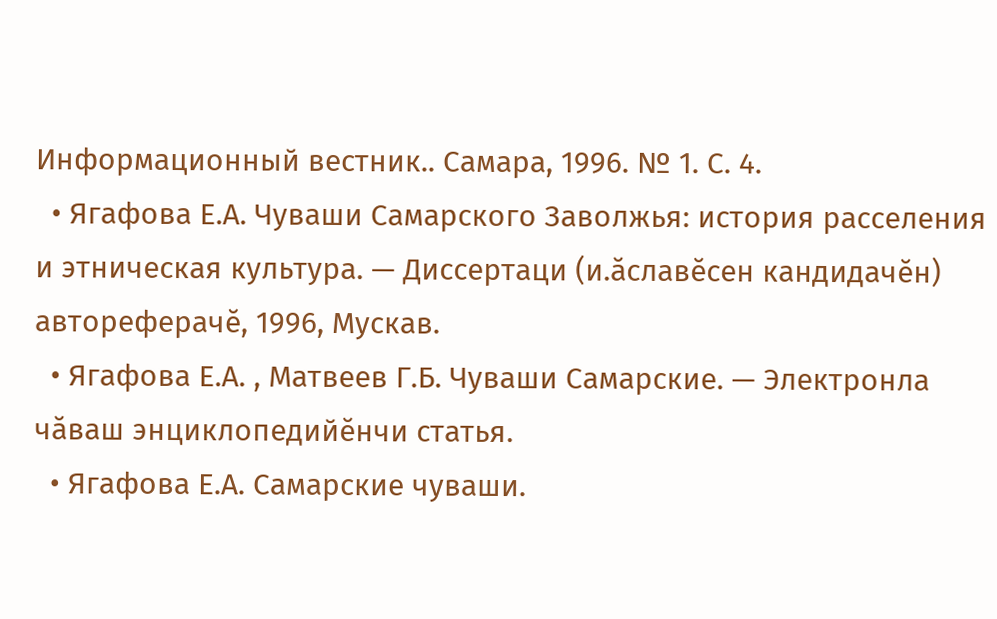Информационный вестник.. Самара, 1996. № 1. С. 4.
  • Ягафова Е.А. Чуваши Самарского Заволжья: история расселения и этническая культура. — Диссертаци (и.ăславĕсен кандидачĕн) автореферачĕ, 1996, Мускав.
  • Ягафова Е.А. , Матвеев Г.Б. Чуваши Самарские. — Электронла чăваш энциклопедийĕнчи статья.
  • Ягафова Е.А. Самарские чуваши.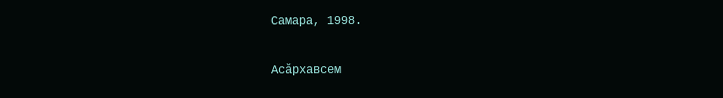Самара, 1998.

Асăрхавсем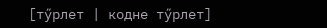[тӳрлет | кодне тӳрлет]